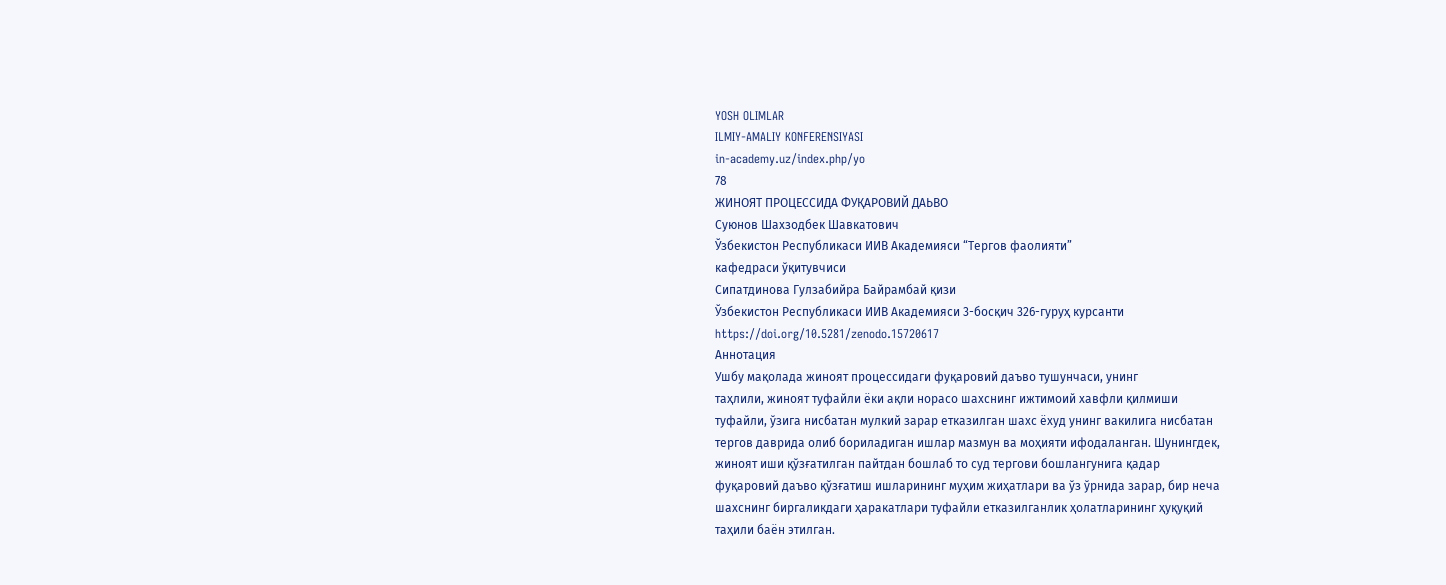YOSH OLIMLAR
ILMIY-AMALIY KONFERENSIYASI
in-academy.uz/index.php/yo
78
ЖИНОЯТ ПРОЦЕССИДА ФУҚАРОВИЙ ДАЬВО
Суюнов Шахзодбек Шавкатович
Ўзбекистон Республикаси ИИВ Академияси “Тергов фаолияти”
кафедраси ўқитувчиси
Сипатдинова Гулзабийра Байрамбай қизи
Ўзбекистон Республикаси ИИВ Академияси 3-босқич 326-гуруҳ курсанти
https://doi.org/10.5281/zenodo.15720617
Аннотация
Ушбу мақолада жиноят процессидаги фуқаровий даъво тушунчаси, унинг
таҳлили, жиноят туфайли ёки ақли норасо шахснинг ижтимоий хавфли қилмиши
туфайли, ўзига нисбатан мулкий зарар етказилган шахс ёхуд унинг вакилига нисбатан
тергов даврида олиб бориладиган ишлар мазмун ва моҳияти ифодаланган. Шунингдек,
жиноят иши қўзғатилган пайтдан бошлаб то суд тергови бошлангунига қадар
фуқаровий даъво қўзғатиш ишларининг муҳим жиҳатлари ва ўз ўрнида зарар, бир неча
шахснинг биргаликдаги ҳаракатлари туфайли етказилганлик ҳолатларининг ҳуқуқий
таҳили баён этилган.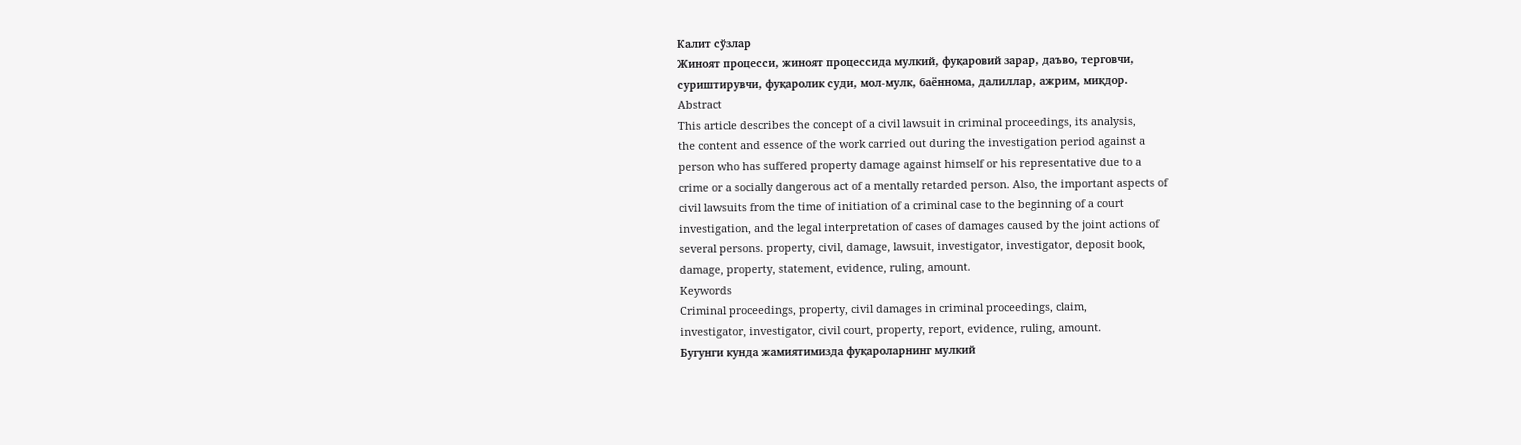Калит сўзлар
Жиноят процесси, жиноят процессида мулкий, фуқаровий зарар, даъво, терговчи,
суриштирувчи, фуқаролик суди, мол-мулк, баённома, далиллар, ажрим, миқдор.
Abstract
This article describes the concept of a civil lawsuit in criminal proceedings, its analysis,
the content and essence of the work carried out during the investigation period against a
person who has suffered property damage against himself or his representative due to a
crime or a socially dangerous act of a mentally retarded person. Also, the important aspects of
civil lawsuits from the time of initiation of a criminal case to the beginning of a court
investigation, and the legal interpretation of cases of damages caused by the joint actions of
several persons. property, civil, damage, lawsuit, investigator, investigator, deposit book,
damage, property, statement, evidence, ruling, amount.
Keywords
Criminal proceedings, property, civil damages in criminal proceedings, claim,
investigator, investigator, civil court, property, report, evidence, ruling, amount.
Бугунги кунда жамиятимизда фуқароларнинг мулкий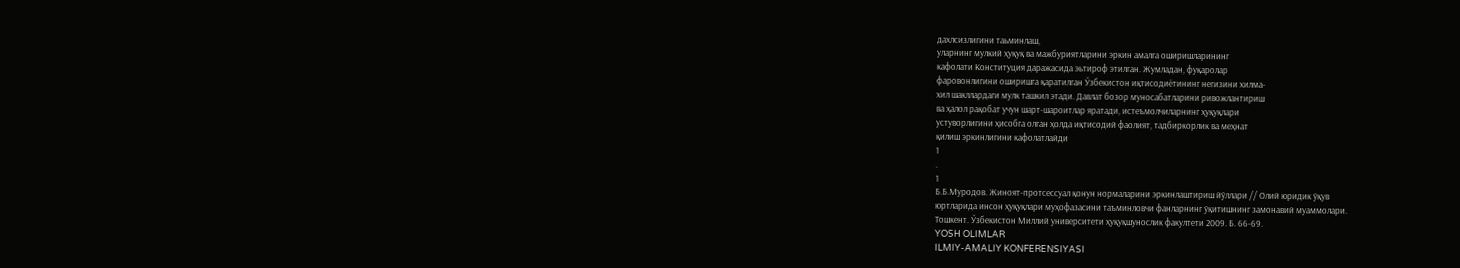дахлсизлигини таьминлаш,
уларнинг мулкий ҳуқуқ ва мажбуриятларини эркин амалга оширишларининг
кафолати Конституция даражасида эьтироф этилган. Жумладан, фуқаролар
фаровонлигини оширишга қаратилган Ўзбекистон иқтисодиётининг негизини хилма-
хил шакллардаги мулк ташкил этади. Давлат бозор муносабатларини ривожлантириш
ва ҳалол рақобат учун шарт-шароитлар яратади, истеъмолчиларнинг ҳуқуқлари
устуворлигини ҳисобга олган ҳолда иқтисодий фаолият, тадбиркорлик ва меҳнат
қилиш эркинлигини кафолатлайди
1
.
1
Б.Б.Муродов. Жиноят-протсессуал қонун нормаларини эркинлаштириш йўллари // Олий юридик ўқув
юртларида инсон ҳуқуқлари муҳофазасини таъминловчи фанларнинг ўқитишнинг замонавий муаммолари.
Тошкент. Ўзбекистон Миллий университети ҳуқуқшунослик факултети 2009. Б. 66-69.
YOSH OLIMLAR
ILMIY-AMALIY KONFERENSIYASI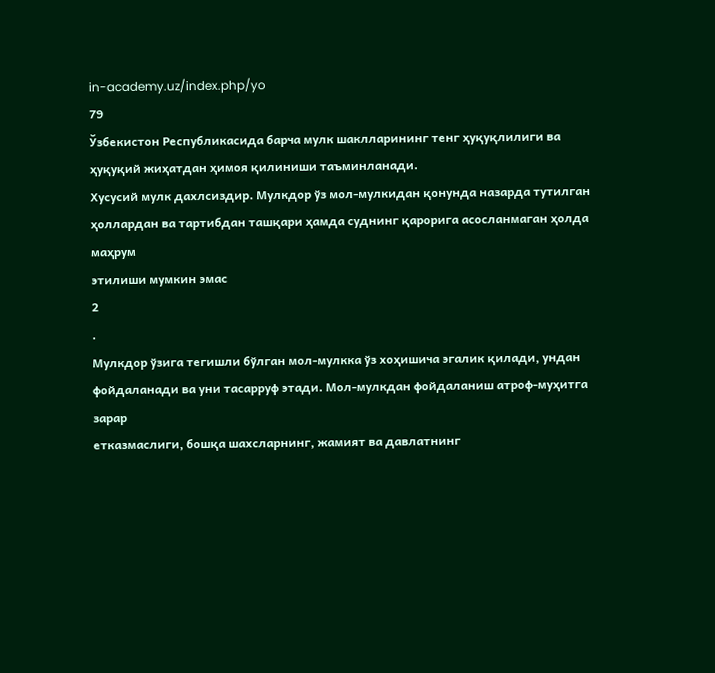in-academy.uz/index.php/yo
79
Ўзбекистон Республикасида барча мулк шаклларининг тенг ҳуқуқлилиги ва
ҳуқуқий жиҳатдан ҳимоя қилиниши таъминланади.
Хусусий мулк дахлсиздир. Мулкдор ўз мол-мулкидан қонунда назарда тутилган
ҳоллардан ва тартибдан ташқари ҳамда суднинг қарорига асосланмаган ҳолда маҳрум
этилиши мумкин эмас
2
.
Мулкдор ўзига тегишли бўлган мол-мулкка ўз хоҳишича эгалик қилади, ундан
фойдаланади ва уни тасарруф этади. Мол-мулкдан фойдаланиш атроф-муҳитга зарар
етказмаслиги, бошқа шахсларнинг, жамият ва давлатнинг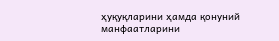ҳуқуқларини ҳамда қонуний
манфаатларини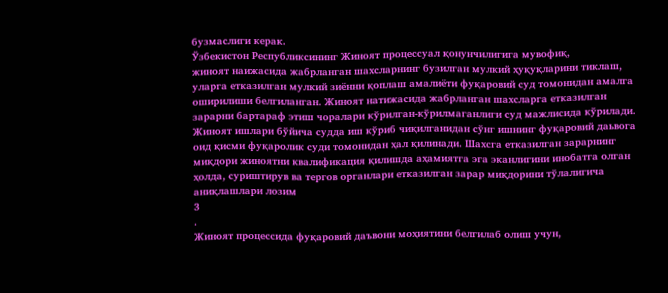бузмаслиги керак.
Ўзбекистон Республиксининг Жиноят процессуал қонунчилигига мувофиқ,
жиноят наижасида жабрланган шахсларнинг бузилган мулкий ҳуқуқларини тиклаш,
уларга етказилган мулкий зиённи қоплаш амалиёти фуқаровий суд томонидан амалга
оширилиши белгиланган. Жиноят натижасида жабрланган шахсларга етказилган
зарарни бартараф этиш чоралари кўрилган-кўрилмаганлиги суд мажлисида кўрилади.
Жиноят ишлари бўйича судда иш кўриб чиқилганидан сўнг ишнинг фуқаровий даьвога
оид қисми фуқаролик суди томонидан ҳал қилинади. Шахсга етказилган зарарнинг
миқдори жиноятни квалификация қилишда аҳамиятга эга эканлигини инобатга олган
ҳолда, суриштирув ва тергов органлари етказилган зарар миқдорини тўлалигича
аниқлашлари лозим
3
.
Жиноят процессида фуқаровий даъвони моҳиятини белгилаб олиш учун,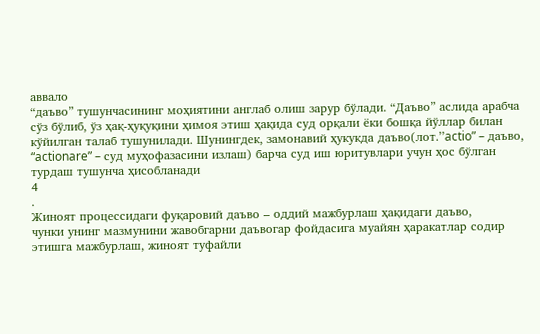аввало
“даъво” тушунчасининг моҳиятини англаб олиш зарур бўлади. “Даъво” аслида арабча
сўз бўлиб, ўз ҳақ-ҳуқуқини ҳимоя этиш ҳақида суд орқали ёки бошқа йўллар билан
кўйилган талаб тушунилади. Шунингдек, замонавий ҳукукда даъво(лот.’’actio” – даъво,
“actionare” – суд муҳофазасини излаш) барча суд иш юритувлари учун ҳос бўлган
турдаш тушунча ҳисобланади
4
.
Жиноят процессидаги фуқаровий даъво – оддий мажбурлаш ҳақидаги даъво,
чунки унинг мазмунини жавобгарни даъвогар фойдасига муайян ҳаракатлар содир
этишга мажбурлаш, жиноят туфайли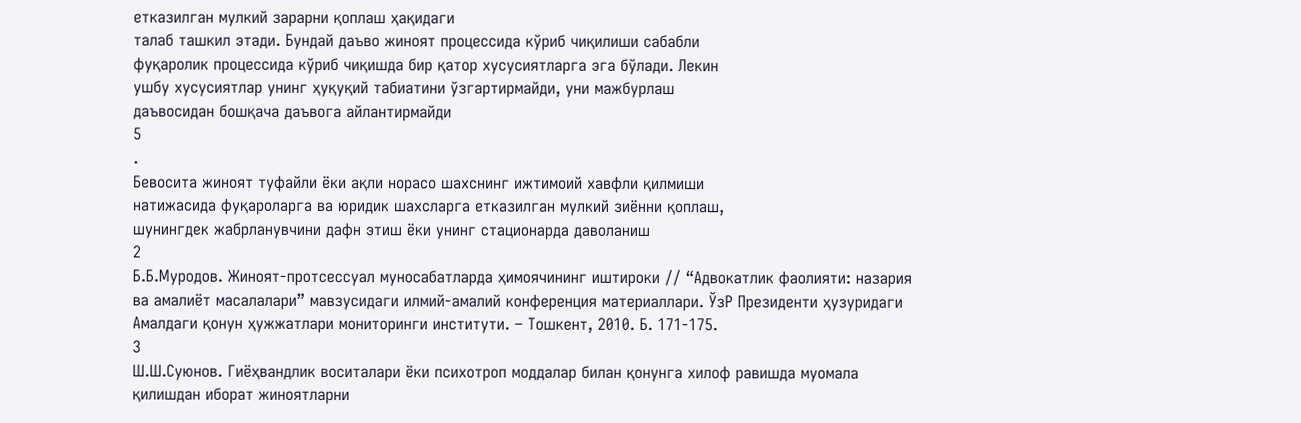етказилган мулкий зарарни қоплаш ҳақидаги
талаб ташкил этади. Бундай даъво жиноят процессида кўриб чиқилиши сабабли
фуқаролик процессида кўриб чиқишда бир қатор хусусиятларга эга бўлади. Лекин
ушбу хусусиятлар унинг ҳуқуқий табиатини ўзгартирмайди, уни мажбурлаш
даъвосидан бошқача даъвога айлантирмайди
5
.
Бевосита жиноят туфайли ёки ақли норасо шахснинг ижтимоий хавфли қилмиши
натижасида фуқароларга ва юридик шахсларга етказилган мулкий зиённи қоплаш,
шунингдек жабрланувчини дафн этиш ёки унинг стационарда даволаниш
2
Б.Б.Муродов. Жиноят-протсессуал муносабатларда ҳимоячининг иштироки // “Адвокатлик фаолияти: назария
ва амалиёт масалалари” мавзусидаги илмий-амалий конференция материаллари. ЎзР Президенти ҳузуридаги
Амалдаги қонун ҳужжатлари мониторинги институти. – Тошкент, 2010. Б. 171-175.
3
Ш.Ш.Суюнов. Гиёҳвандлик воситалари ёки психотроп моддалар билан қонунга хилоф равишда муомала
қилишдан иборат жиноятларни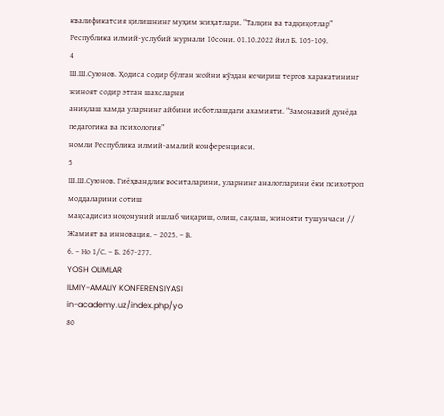квалификатсия қилишнинг муҳим жиҳатлари. “Талқин ва тадқиқотлар”
Республика илмий-услубий журнали 10сони. 01.10.2022 йил Б. 105-109.
4
Ш.Ш.Суюнов. Ҳодиса содир бўлган жойни кўздан кечириш тергов харакатининг жиноят содир этган шахсларни
аниқлаш хамда уларнинг айбини исботлашдаги ахамияти. “Замонавий дунёда педагогика ва психология”
номли Республика илмий-амалий конференцияси.
5
Ш.Ш.Суюнов. Гиёҳвандлик воситаларини, уларнинг аналогларини ёки психотроп моддаларини сотиш
мақсадисиз ноқонуний ишлаб чиқариш, олиш, сақлаш, жинояти тушунчаси // Жамият ва инновация. – 2025. – В.
6. – Но 1/С. – Б. 267-277.
YOSH OLIMLAR
ILMIY-AMALIY KONFERENSIYASI
in-academy.uz/index.php/yo
80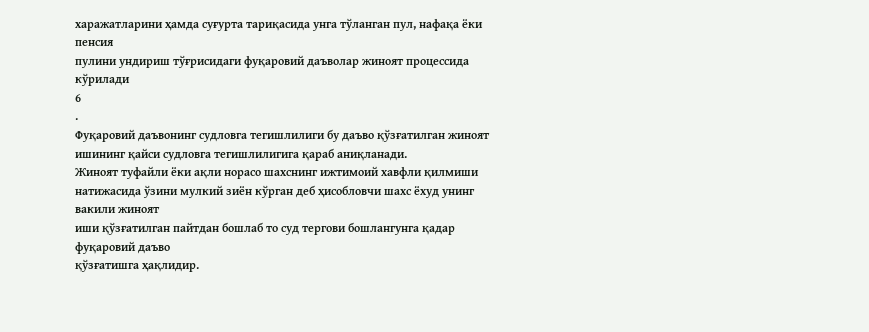харажатларини ҳамда суғурта тариқасида унга тўланган пул, нафақа ёки пенсия
пулини ундириш тўғрисидаги фуқаровий даъволар жиноят процессида кўрилади
6
.
Фуқаровий даъвонинг судловга тегишлилиги бу даъво қўзғатилган жиноят
ишининг қайси судловга тегишлилигига қараб аниқланади.
Жиноят туфайли ёки ақли норасо шахснинг ижтимоий хавфли қилмиши
натижасида ўзини мулкий зиён кўрган деб ҳисобловчи шахс ёхуд унинг вакили жиноят
иши қўзғатилган пайтдан бошлаб то суд тергови бошлангунга қадар фуқаровий даъво
қўзғатишга ҳақлидир.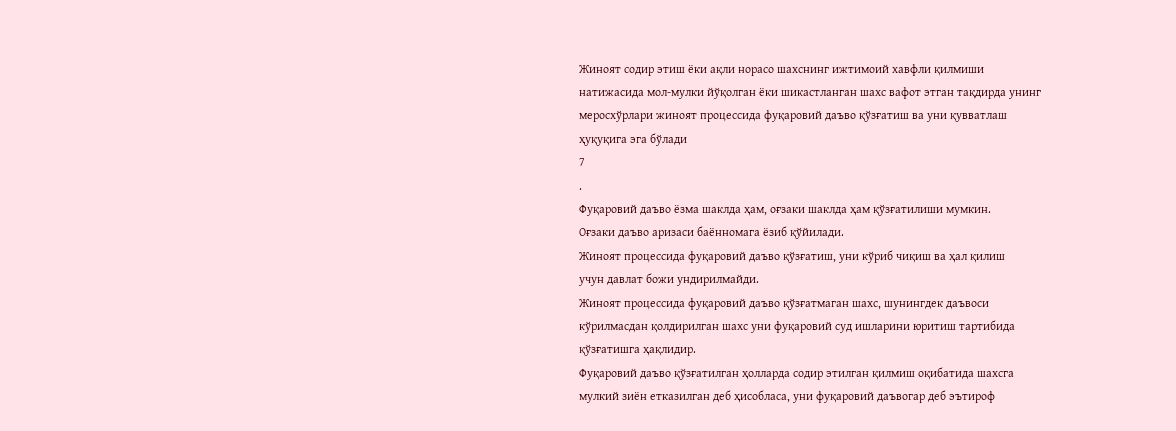Жиноят содир этиш ёки ақли норасо шахснинг ижтимоий хавфли қилмиши
натижасида мол-мулки йўқолган ёки шикастланган шахс вафот этган тақдирда унинг
меросхўрлари жиноят процессида фуқаровий даъво қўзғатиш ва уни қувватлаш
ҳуқуқига эга бўлади
7
.
Фуқаровий даъво ёзма шаклда ҳам, оғзаки шаклда ҳам қўзғатилиши мумкин.
Оғзаки даъво аризаси баённомага ёзиб қўйилади.
Жиноят процессида фуқаровий даъво қўзғатиш, уни кўриб чиқиш ва ҳал қилиш
учун давлат божи ундирилмайди.
Жиноят процессида фуқаровий даъво қўзғатмаган шахс, шунингдек даъвоси
кўрилмасдан қолдирилган шахс уни фуқаровий суд ишларини юритиш тартибида
қўзғатишга ҳақлидир.
Фуқаровий даъво қўзғатилган ҳолларда содир этилган қилмиш оқибатида шахсга
мулкий зиён етказилган деб ҳисобласа, уни фуқаровий даъвогар деб эътироф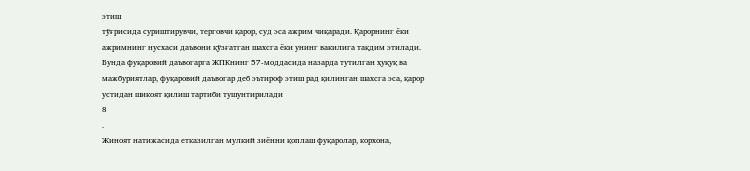этиш
тўғрисида суриштирувчи, терговчи қарор, суд эса ажрим чиқаради. Қарорнинг ёки
ажримнинг нусхаси даъвони қўзғатган шахсга ёки унинг вакилига тақдим этилади.
Бунда фуқаровий даъвогарга ЖПКнинг 57-моддасида назарда тутилган ҳуқуқ ва
мажбуриятлар, фуқаровий даъвогар деб эътироф этиш рад қилинган шахсга эса, қарор
устидан шикоят қилиш тартиби тушунтирилади
8
.
Жиноят натижасида етказилган мулкий зиённи қоплаш фуқаролар, корхона,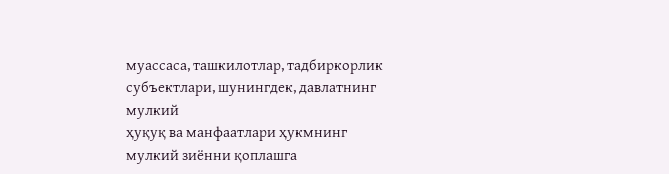муассаса, ташкилотлар, тадбиркорлик субъектлари, шунингдек, давлатнинг мулкий
ҳуқуқ ва манфаатлари ҳукмнинг мулкий зиённи қоплашга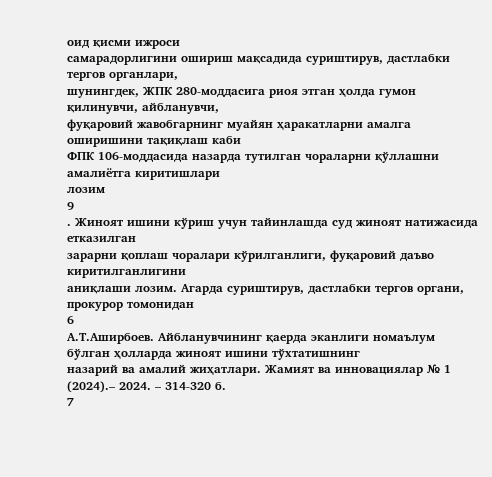оид қисми ижроси
самарадорлигини ошириш мақсадида суриштирув, дастлабки тергов органлари,
шунингдек, ЖПК 280-моддасига риоя этган ҳолда гумон қилинувчи, айбланувчи,
фуқаровий жавобгарнинг муайян ҳаракатларни амалга оширишини тақиқлаш каби
ФПК 106-моддасида назарда тутилган чораларни қўллашни амалиётга киритишлари
лозим
9
. Жиноят ишини кўриш учун тайинлашда суд жиноят натижасида етказилган
зарарни қоплаш чоралари кўрилганлиги, фуқаровий даъво киритилганлигини
аниқлаши лозим. Агарда суриштирув, дастлабки тергов органи, прокурор томонидан
6
А.Т.Аширбоев. Айбланувчининг қаерда эканлиги номаълум бўлган ҳолларда жиноят ишини тўхтатишнинг
назарий ва амалий жиҳатлари. Жамият ва инновациялар № 1 (2024).– 2024. – 314-320 б.
7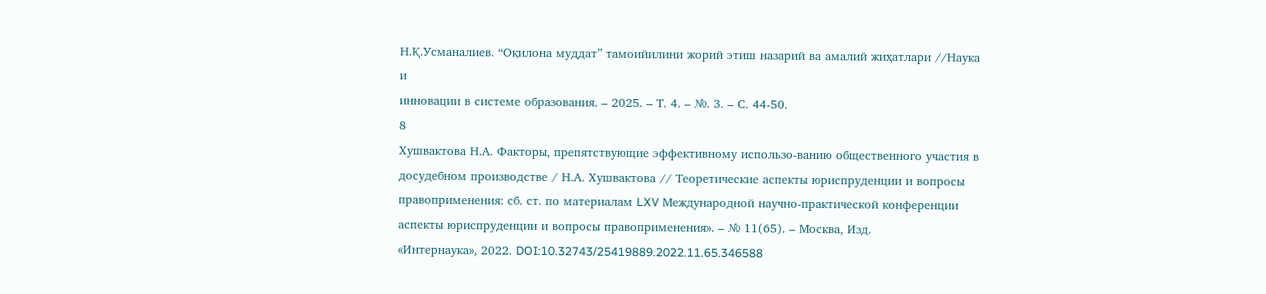Н.Қ.Усманалиев. “Оқилона муддат” тамоийилини жорий этиш назарий ва амалий жиҳатлари //Наука и
инновации в системе образования. – 2025. – Т. 4. – №. 3. – С. 44-50.
8
Хушвактова Н.А. Факторы, препятствующие эффективному использо-ванию общественного участия в
досудебном производстве / Н.А. Хушвактова // Теоретические аспекты юриспруденции и вопросы
правоприменения: сб. ст. по материалам LXV Международной научно-практической конференции
аспекты юриспруденции и вопросы правоприменения». – № 11(65). – Москва, Изд.
«Интернаука», 2022. DOI:10.32743/25419889.2022.11.65.346588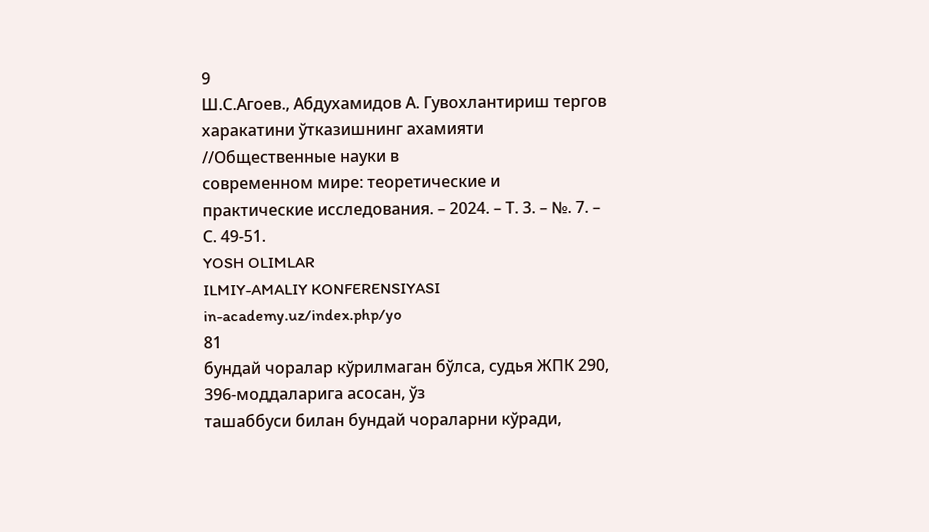9
Ш.С.Агоев., Абдухамидов А. Гувохлантириш тергов харакатини ўтказишнинг ахамияти //Общественные науки в
современном мире: теоретические и практические исследования. – 2024. – Т. 3. – №. 7. – С. 49-51.
YOSH OLIMLAR
ILMIY-AMALIY KONFERENSIYASI
in-academy.uz/index.php/yo
81
бундай чоралар кўрилмаган бўлса, судья ЖПК 290, 396-моддаларига асосан, ўз
ташаббуси билан бундай чораларни кўради,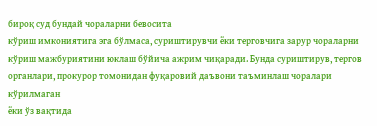бироқ суд бундай чораларни бевосита
кўриш имкониятига эга бўлмаса, суриштирувчи ёки терговчига зарур чораларни
кўриш мажбуриятини юклаш бўйича ажрим чиқаради. Бунда суриштирув, тергов
органлари, прокурор томонидан фуқаровий даъвони таъминлаш чоралари кўрилмаган
ёки ўз вақтида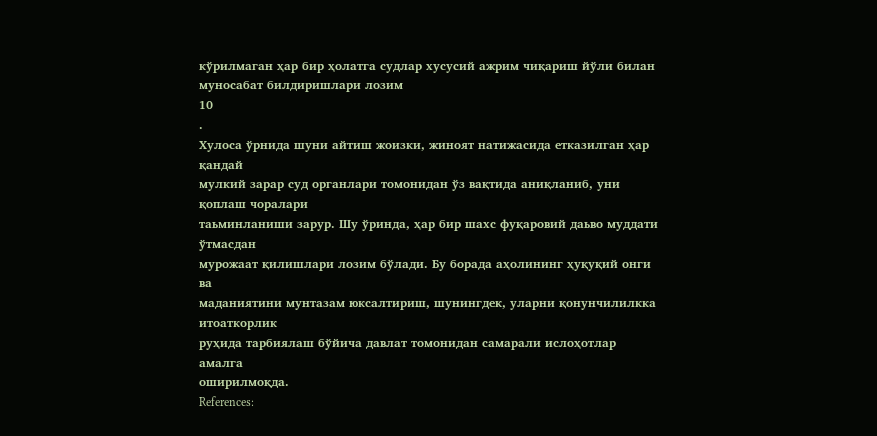кўрилмаган ҳар бир ҳолатга судлар хусусий ажрим чиқариш йўли билан
муносабат билдиришлари лозим
10
.
Хулоса ўрнида шуни айтиш жоизки, жиноят натижасида етказилган ҳар қандай
мулкий зарар суд органлари томонидан ўз вақтида аниқланиб, уни қоплаш чоралари
таьминланиши зарур. Шу ўринда, ҳар бир шахс фуқаровий даьво муддати ўтмасдан
мурожаат қилишлари лозим бўлади. Бу борада аҳолининг ҳуқуқий онги ва
маданиятини мунтазам юксалтириш, шунингдек, уларни қонунчилилкка итоаткорлик
руҳида тарбиялаш бўйича давлат томонидан самарали ислоҳотлар амалга
оширилмоқда.
References: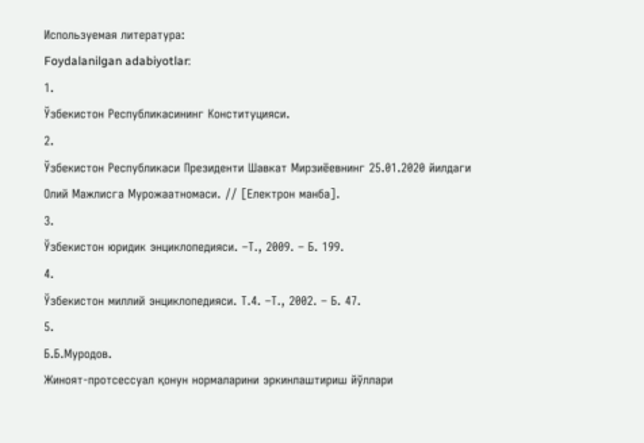Используемая литература:
Foydalanilgan adabiyotlar:
1.
Ўзбекистон Республикасининг Конституцияси.
2.
Ўзбекистон Республикаси Президенти Шавкат Мирзиёевнинг 25.01.2020 йилдаги
Олий Мажлисга Мурожаатномаси. // [Електрон манба].
3.
Ўзбекистон юридик энциклопедияси. –Т., 2009. – Б. 199.
4.
Ўзбекистон миллий энциклопедияси. Т.4. –Т., 2002. – Б. 47.
5.
Б.Б.Муродов.
Жиноят-протсессуал қонун нормаларини эркинлаштириш йўллари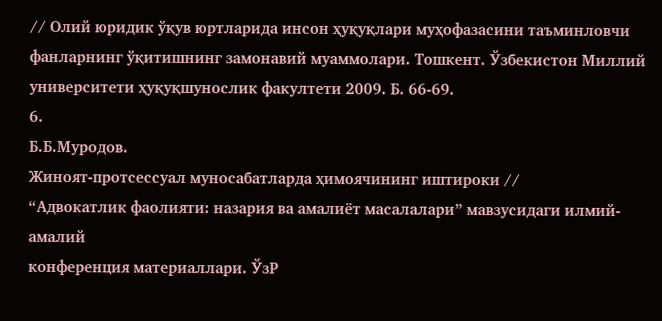// Олий юридик ўқув юртларида инсон ҳуқуқлари муҳофазасини таъминловчи
фанларнинг ўқитишнинг замонавий муаммолари. Тошкент. Ўзбекистон Миллий
университети ҳуқуқшунослик факултети 2009. Б. 66-69.
6.
Б.Б.Муродов.
Жиноят-протсессуал муносабатларда ҳимоячининг иштироки //
“Адвокатлик фаолияти: назария ва амалиёт масалалари” мавзусидаги илмий-амалий
конференция материаллари. ЎзР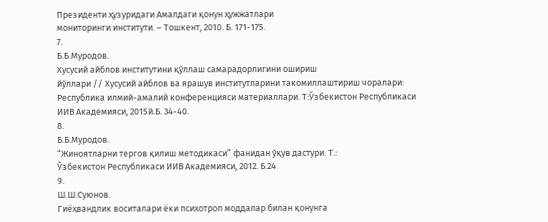Президенти ҳузуридаги Амалдаги қонун ҳужжатлари
мониторинги институти. – Тошкент, 2010. Б. 171-175.
7.
Б.Б.Муродов.
Хусусий айблов институтини қўллаш самарадорлигини ошириш
йўллари // Хусусий айблов ва ярашув институтларини такомиллаштириш чоралари:
Республика илмий-амалий конференцияси материаллари. Т:Ўзбекистон Республикаси
ИИВ Академияси, 2015й.Б. 34-40.
8.
Б.Б.Муродов.
“Жиноятларни тергов қилиш методикаси” фанидан ўқув дастури. Т.:
Ўзбекистон Республикаси ИИВ Академияси, 2012. Б.24
9.
Ш.Ш.Суюнов.
Гиёҳвандлик воситалари ёки психотроп моддалар билан қонунга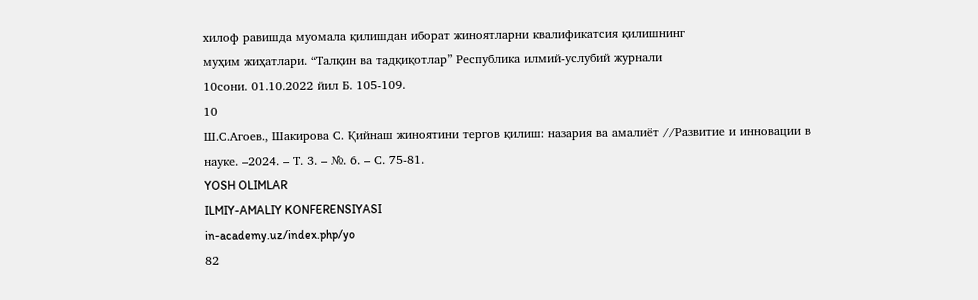хилоф равишда муомала қилишдан иборат жиноятларни квалификатсия қилишнинг
муҳим жиҳатлари. “Талқин ва тадқиқотлар” Республика илмий-услубий журнали
10сони. 01.10.2022 йил Б. 105-109.
10
Ш.С.Агоев., Шакирова С. Қийнаш жиноятини тергов қилиш: назария ва амалиёт //Развитие и инновации в
науке. –2024. – Т. 3. – №. 6. – С. 75-81.
YOSH OLIMLAR
ILMIY-AMALIY KONFERENSIYASI
in-academy.uz/index.php/yo
82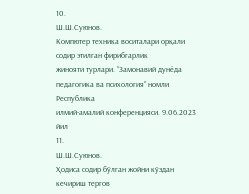10.
Ш.Ш.Суюнов.
Компютер техника воситалари орқали содир этилган фирибгарлик
жинояти турлари. “Замонавий дунёда педагогика ва психология” номли Республика
илмий-амалий конференцияси. 9.06.2023 йил
11.
Ш.Ш.Суюнов.
Ҳодиса содир бўлган жойни кўздан кечириш тергов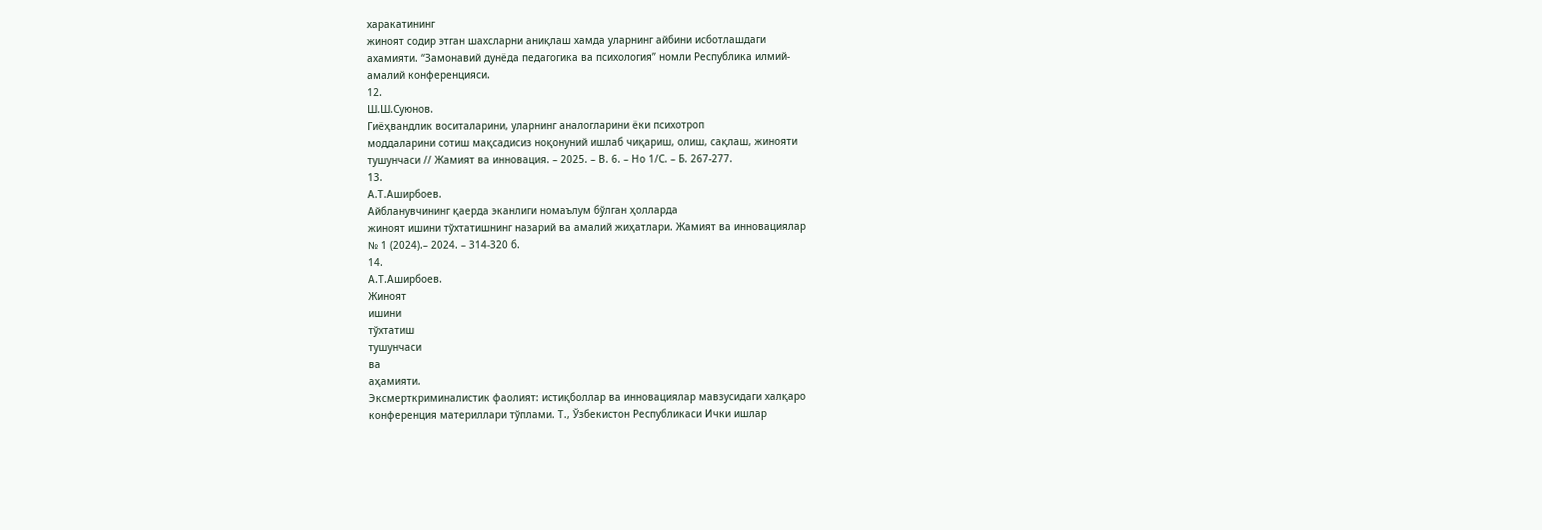харакатининг
жиноят содир этган шахсларни аниқлаш хамда уларнинг айбини исботлашдаги
ахамияти. “Замонавий дунёда педагогика ва психология” номли Республика илмий-
амалий конференцияси.
12.
Ш.Ш.Суюнов.
Гиёҳвандлик воситаларини, уларнинг аналогларини ёки психотроп
моддаларини сотиш мақсадисиз ноқонуний ишлаб чиқариш, олиш, сақлаш, жинояти
тушунчаси // Жамият ва инновация. – 2025. – В. 6. – Но 1/С. – Б. 267-277.
13.
А.Т.Аширбоев.
Айбланувчининг қаерда эканлиги номаълум бўлган ҳолларда
жиноят ишини тўхтатишнинг назарий ва амалий жиҳатлари. Жамият ва инновациялар
№ 1 (2024).– 2024. – 314-320 б.
14.
А.Т.Аширбоев.
Жиноят
ишини
тўхтатиш
тушунчаси
ва
аҳамияти.
Эксмерткриминалистик фаолият: истиқболлар ва инновациялар мавзусидаги халқаро
конференция материллари тўплами. Т., Ўзбекистон Республикаси Ички ишлар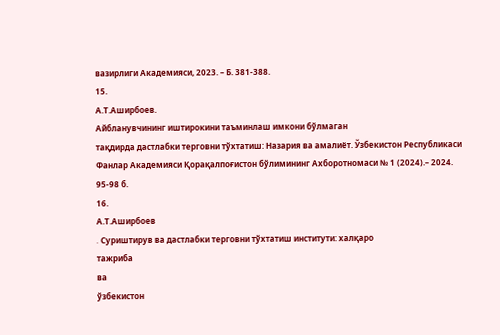вазирлиги Академияси, 2023. – Б. 381-388.
15.
А.Т.Аширбоев.
Айбланувчининг иштирокини таъминлаш имкони бўлмаган
тақдирда дастлабки терговни тўхтатиш: Назария ва амалиёт. Ўзбекистон Республикаси
Фанлар Академияси Қорақалпоғистон бўлимининг Ахборотномаси № 1 (2024).– 2024.
95-98 б.
16.
А.Т.Аширбоев
. Cуриштирув ва дастлабки терговни тўхтатиш институти: халқаро
тажриба
ва
ўзбекистон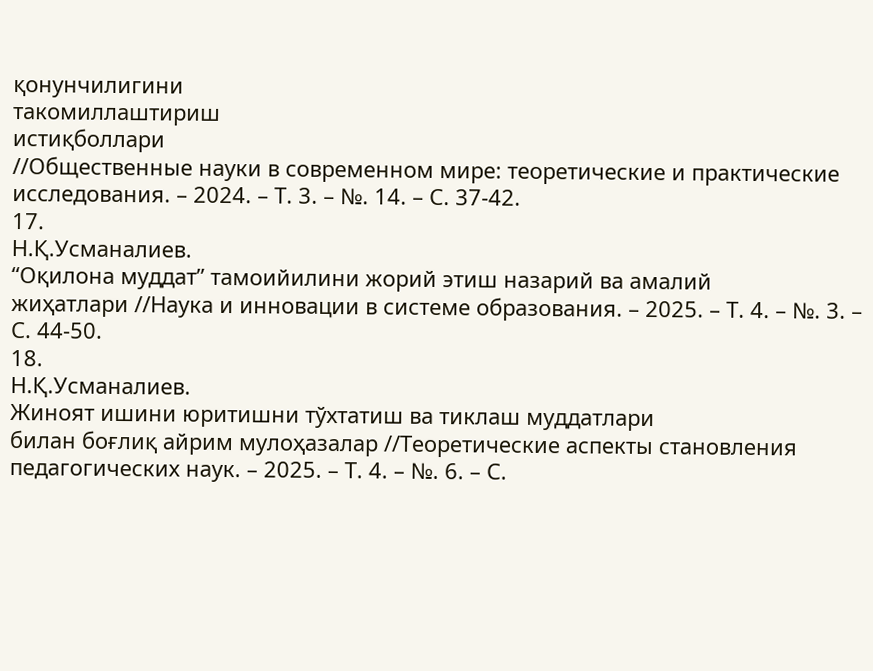қонунчилигини
такомиллаштириш
истиқболлари
//Общественные науки в современном мире: теоретические и практические
исследования. – 2024. – Т. 3. – №. 14. – С. 37-42.
17.
Н.Қ.Усманалиев.
“Оқилона муддат” тамоийилини жорий этиш назарий ва амалий
жиҳатлари //Наука и инновации в системе образования. – 2025. – Т. 4. – №. 3. – С. 44-50.
18.
Н.Қ.Усманалиев.
Жиноят ишини юритишни тўхтатиш ва тиклаш муддатлари
билан боғлиқ айрим мулоҳазалар //Теоретические аспекты становления
педагогических наук. – 2025. – Т. 4. – №. 6. – С.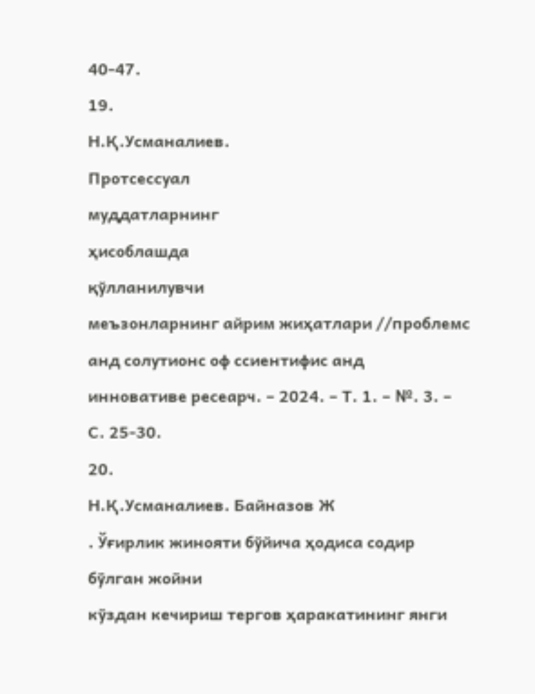40-47.
19.
Н.Қ.Усманалиев.
Протсессуал
муддатларнинг
ҳисоблашда
қўлланилувчи
меъзонларнинг айрим жиҳатлари //проблемс анд солутионс оф сcиентифиc анд
инновативе ресеарч. – 2024. – Т. 1. – №. 3. – С. 25-30.
20.
Н.Қ.Усманалиев. Байназов Ж
. Ўғирлик жинояти бўйича ҳодиса содир бўлган жойни
кўздан кечириш тергов ҳаракатининг янги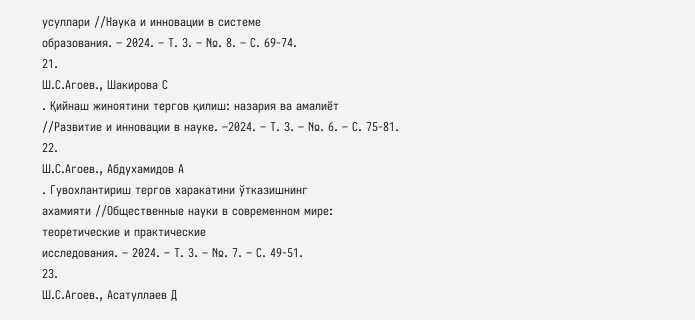усуллари //Наука и инновации в системе
образования. – 2024. – Т. 3. – №. 8. – С. 69-74.
21.
Ш.С.Агоев., Шакирова С
. Қийнаш жиноятини тергов қилиш: назария ва амалиёт
//Развитие и инновации в науке. –2024. – Т. 3. – №. 6. – С. 75-81.
22.
Ш.С.Агоев., Абдухамидов А
. Гувохлантириш тергов харакатини ўтказишнинг
ахамияти //Общественные науки в современном мире: теоретические и практические
исследования. – 2024. – Т. 3. – №. 7. – С. 49-51.
23.
Ш.С.Агоев., Асатуллаев Д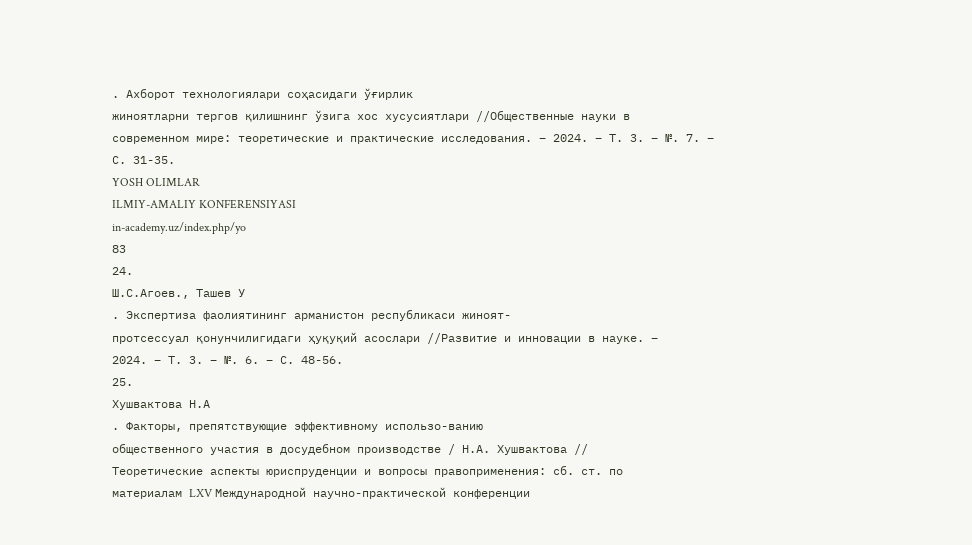. Ахборот технологиялари соҳасидаги ўғирлик
жиноятларни тергов қилишнинг ўзига хос хусусиятлари //Общественные науки в
современном мире: теоретические и практические исследования. – 2024. – Т. 3. – №. 7. –
С. 31-35.
YOSH OLIMLAR
ILMIY-AMALIY KONFERENSIYASI
in-academy.uz/index.php/yo
83
24.
Ш.С.Агоев., Ташев У
. Экспертиза фаолиятининг арманистон республикаси жиноят-
протсессуал қонунчилигидаги ҳуқуқий асослари //Развитие и инновации в науке. –
2024. – Т. 3. – №. 6. – С. 48-56.
25.
Хушвактова Н.А
. Факторы, препятствующие эффективному использо-ванию
общественного участия в досудебном производстве / Н.А. Хушвактова //
Теоретические аспекты юриспруденции и вопросы правоприменения: сб. ст. по
материалам LXV Международной научно-практической конференции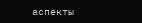аспекты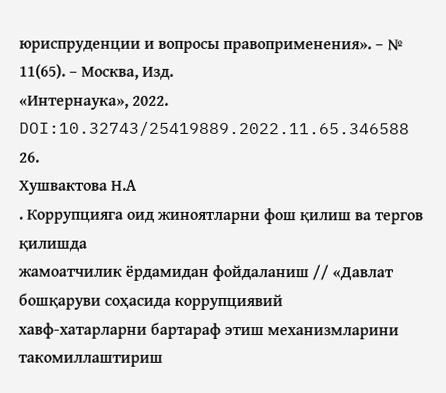юриспруденции и вопросы правоприменения». – № 11(65). – Москва, Изд.
«Интернаука», 2022. DOI:10.32743/25419889.2022.11.65.346588
26.
Хушвактова Н.А
. Коррупцияга оид жиноятларни фош қилиш ва тергов қилишда
жамоатчилик ёрдамидан фойдаланиш // «Давлат бошқаруви соҳасида коррупциявий
хавф-хатарларни бартараф этиш механизмларини такомиллаштириш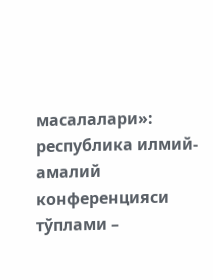масалалари»:
республика илмий-амалий конференцияси тўплами –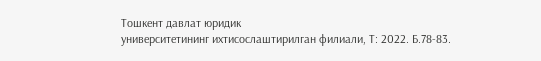Тошкент давлат юридик
университетининг ихтисослаштирилган филиали, Т: 2022. Б.78-83.